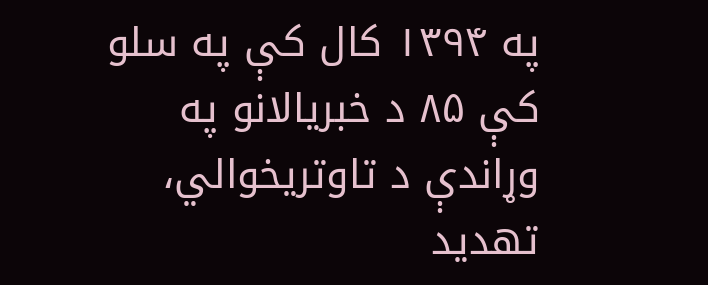په ۱۳۹۴ کال کې په سلو کې ۸۵ د خبريالانو په وړاندې د تاوتريخوالي، تهديد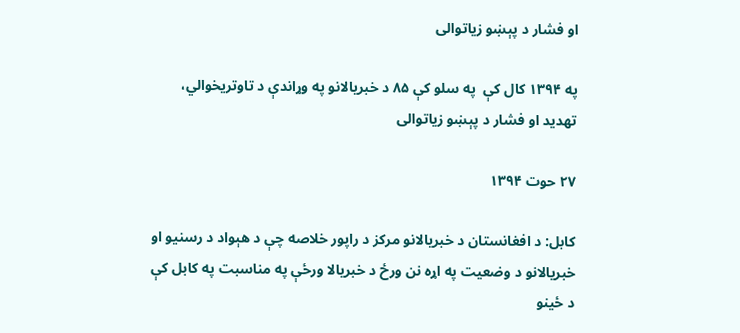او فشار د پېښو زياتوالی

په ۱۳۹۴ کال کې  په سلو کې ۸۵ د خبريالانو په وړاندې د تاوتريخوالي، تهديد او فشار د پېښو زياتوالی

۲۷ حوت ۱۳۹۴

کابل: د افغانستان د خبريالانو مرکز د راپور خلاصه چې د هېواد د رسنيو او خبريالانو د وضعيت په اړه نن ورځ د خبريالا ورځې په مناسبت په کابل کې د ځينو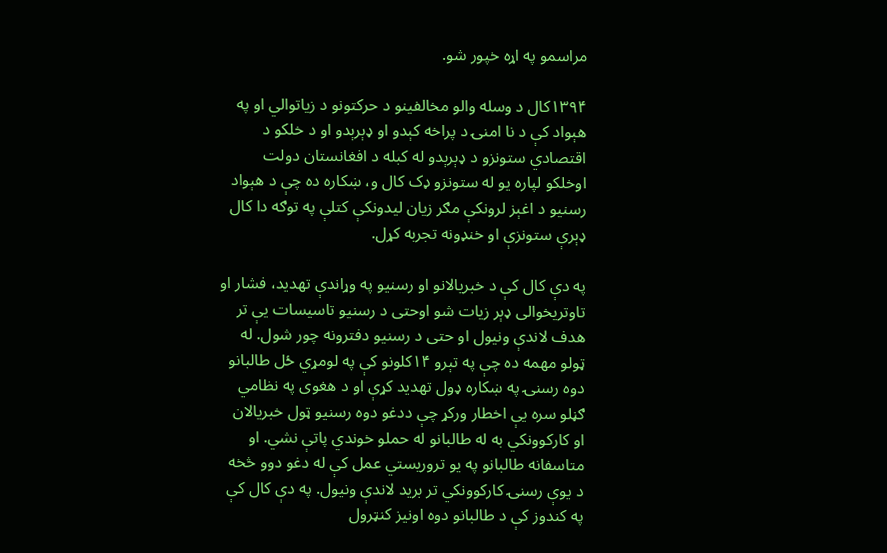مراسمو په اړه خپور شو.

۱۳۹۴کال د وسله والو مخالفينو د حرکتونو د زياتوالي او په هېواد کې د نا امنۍ د پراخه کېدو او ډېرېدو او د خلکو د اقتصادي ستونزو د ډېرېدو له کبله د افغانستان دولت اوخلکو لپاره يو له ستونزو ډک کال و، ښکاره ده چې د هېواد رسنيو د اغېز لرونکې مګر زيان ليدونکې کتلې په توګه دا کال ډېرې ستونزې او خنډونه تجربه کړل.

په دې کال کې د خبريالانو او رسنيو په وړاندې تهديد، فشار او تاوتريخوالی ډېر زیات شو اوحتی د رسنيو تاسيسات يې تر هدف لاندې ونيول او حتی د رسنيو دفترونه چور شول. له ټولو مهمه ده چې په تېرو ۱۴کلونو کې په لومړي ځل طالبانو دوه رسنۍ په ښکاره ډول تهديد کړې او د هغوی په نظامي ګڼلو سره يې اخطار ورکړ چې ددغو دوه رسنيو ټول خبريالان او کارکوونکي به له طالبانو له حملو خوندي پاتې نشي. او متاسفانه طالبانو په يو تروريستي عمل کې له دغو دوو څخه د يوې رسنۍ کارکوونکي تر بريد لاندې ونيول. په دې کال کې په کندوز کې د طالبانو دوه اونيز کنټرول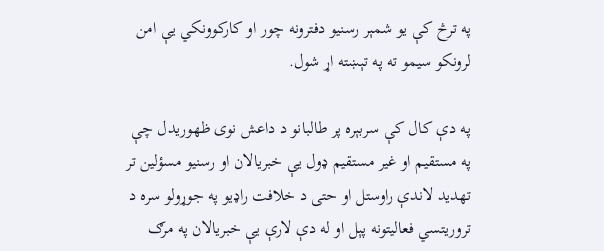په ترڅ کې يو شمېر رسنيو دفترونه چور او کارکوونکي يې امن لرونکو سيمو ته په تېښته اړ شول.

په دې کال کې سربېره پر طالبانو د داعش نوی ظهوريدل چې په مستقيم او غير مستقيم ډول يې خبريالان او رسنيو مسؤلين تر تهديد لاندې راوستل او حتی د خلافت راډيو په جوړولو سره د تروريتسي فعاليتونه پېل او له دې لارې يې خبريالان په مرګ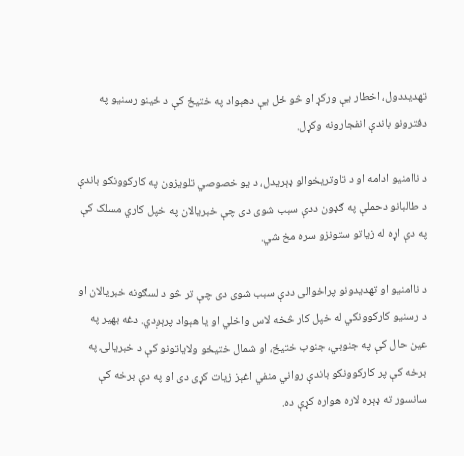تهديددول، اخطار يې ورکړ او څو ځل يې دهېواد په ختيځ کې د ځينو رسنيو په دفترونو باندې انفجارونه وکړل.

د ناامنيو ادامه او د تاوتريخوالو ډېريدل، د يو خصوصي تلويزون په کارکوونکو باندې د طالبانو دحملې په ګډون ددې سبب شوی دی چې خبريالان په خپل کاري مسلک کې په دې اړه له زیاتو ستونزو سره مخ شي.

د ناامنيو او تهديدونو پراخوالی ددې سبب شوی دی چې تر څو د لسګونه خبريالان او د رسنيو کارکوونکي له خپل کار څخه لاس واخلي او يا هېواد پرېږدي. دغه بهير په عين حال کې په جنوبي، جنوب ختيځ، او شمال ختيځو ولاياتونو کې د خبريالۍ په برخه کې پر کارکوونکو باندې رواني منفي اغېز زيات کړی دی او په دې برخه کې سانسور ته ډېره لاره هواره کړې ده.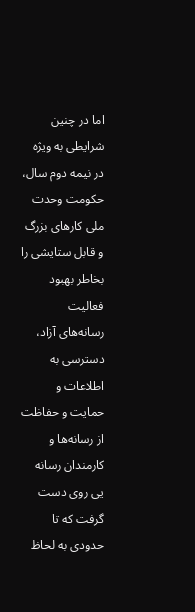اما در چنین شرایطی به ویژه در نیمه دوم سال، حکومت وحدت ملی کارهای بزرگ و قابل ستایشی را بخاطر بهبود فعالیت رسانه‌های آزاد، دسترسی به اطلاعات و حمایت و حفاظت از رسانه‌ها و کارمندان رسانه یی روی دست گرفت که تا حدودی به لحاظ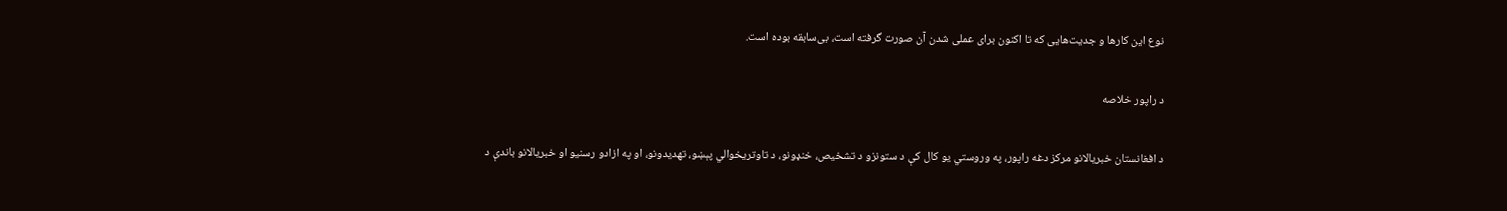نوع این کار‌ها و جدیت‌هایی که تا اکنون برای عملی شدن آن صورت گرفته است، بی‌سابقه بوده است.

د راپور خلاصه

د افغانستان خبريالانو مرکز دغه راپور، په وروستي يو کال کې د ستونزو د تشخيص، خنډونو، د تاوتريخوالي پېښو، تهديدونو، او په ازادو رسنيو او خبريالانو باندې د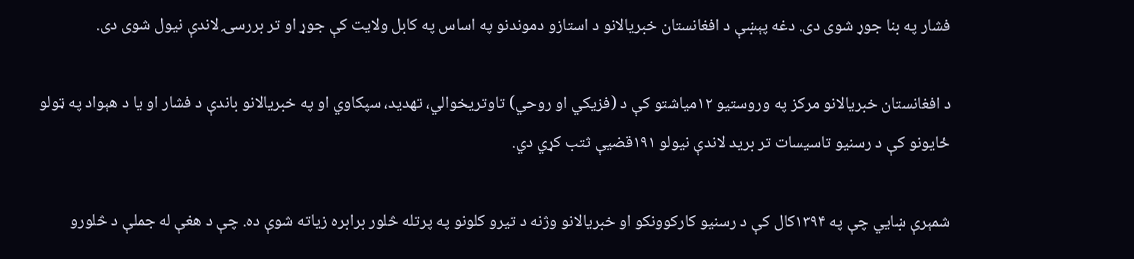فشار په بنا جوړ شوی دی. دغه پېښې د افغانستان خبريالانو د استازو دموندنو په اساس په کابل ولايت کې جوړ او تر بررسۍ لاندې نيول شوی دی.

د افغانستان خبريالانو مرکز په وروستيو ۱۲مياشتو کې د (فزيکي او روحي) تاوتريخوالي، تهديد، سپکاوي او په خبريالانو باندې د فشار او يا د هېواد په ټولو ځايونو کې د رسنيو تاسيسات تر بريد لاندې نیولو ۱۹۱قضيې ثتب کړي دي.

شمېرې ښايي چې په ۱۳۹۴کال کې د رسنيو کارکوونکو او خبريالانو وژنه د تيرو کلونو په پرتله څلور برابره زياته شوې ده. چې د هغې له جملې د څلورو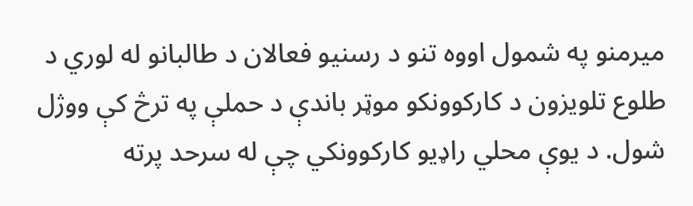ميرمنو په شمول اووه تنو د رسنيو فعالان د طالبانو له لوري د طلوع تلويزون د کارکوونکو موټر باندې د حملې په ترڅ کې ووژل شول. د يوې محلي راډيو کارکوونکي چې له سرحد پرته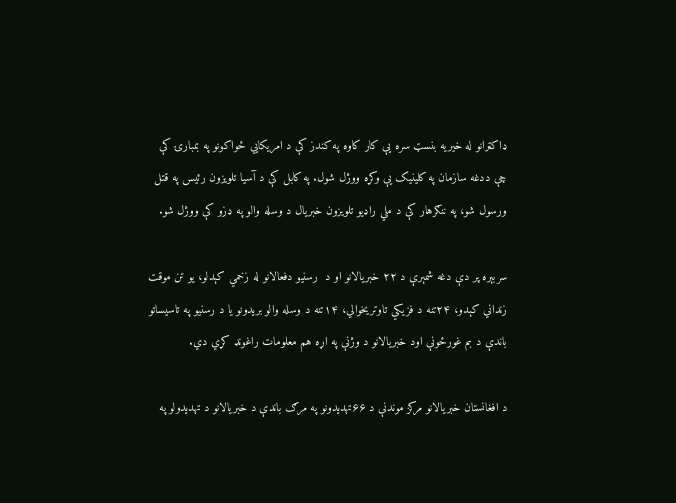ډاکټرانو له خيريه بنسټ سره یې کار کاوه په کندز کې د امريکايي ځواکونو په بمبارۍ کې چې ددغه سازمان په کلينيک يې وکړه ووژل شول. په کابل کې د آسيا تلويزون رئيس په قتل ورسول شو، په ننګرهار کې د ملي راډيو تلويزون خبريال د وسله والو په ډزو کې ووژل شو.

سربېره پر دې دغه شمېرې د ۲۲ خبريالانو او د  رسنيو دفعالانو له زخمي کېدلو، يو تن موقت زنداني کېدو، ۲۴تنه د فزيکي تاوتريخوالي، ۱۴تنه د وسله والو بريدونو يا د رسنيو په تاسيساتو باندې د بم غورځونې اود خبريالانو د وژنې په اړه هم معلومات راغونډ کړي دي.

د افغانستان خبريالانو مرکز موندنې د ۶۶تهديدونو په مرګ باندې د خبريالانو د تهديدولو په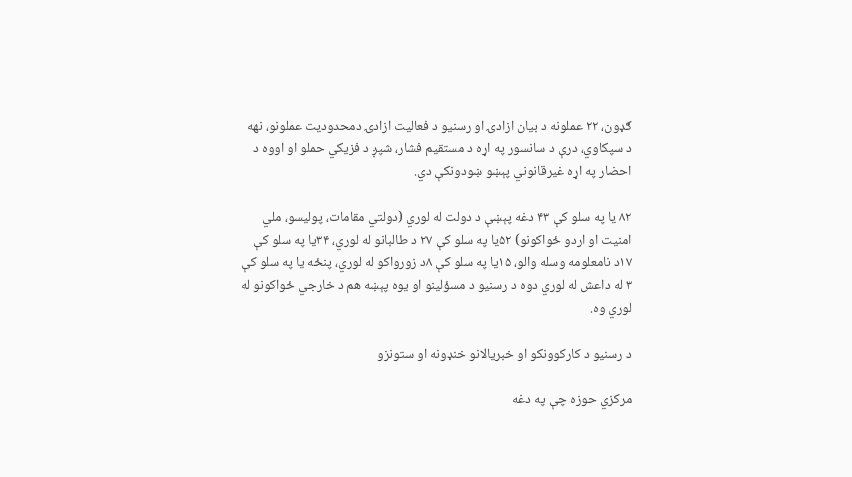ګډون، ۲۲ عملونه د بيان ازادۍ او رسنيو د فعاليت ازادۍ دمحدوديت عملونو، نهه د سپکاوي، درې د سانسور په اړه د مستقيم فشار، شپږ د فزيکي حملو او اووه د احضار په اړه غيرقانوني پېښو ښودونکې دي.

۸۲ يا په سلو کې ۴۳ دغه پېښې د دولت له لوري (دولتي مقامات، پوليسو، ملي امنيت او اردو ځواکونو) ۵۲يا په سلو کې ۲۷ د طالبانو له لوري، ۳۴يا په سلو کې ۱۷د نامعلومه وسله والو، ۱۵يا په سلو کې ۸د زورواکو له لوري، پنځه يا په سلو کې ۳ له داعش له لوري دوه د رسنيو د مسؤلينو او يوه پېښه هم د خارجي ځواکونو له لوري وه.

د رسنيو د کارکوونکو او خبريالانو خنډونه او ستونزو

مرکزي حوزه چې په دغه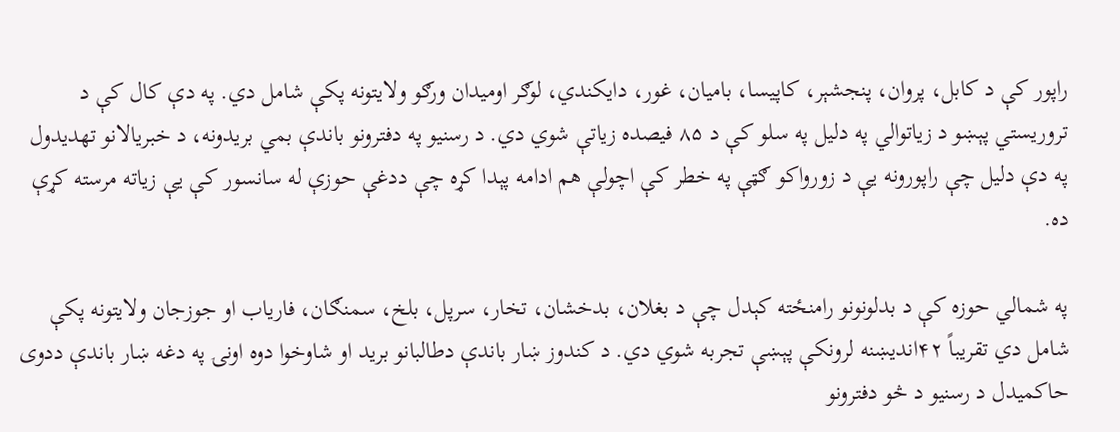راپور کې د کابل، پروان، پنجشېر، کاپيسا، باميان، غور، دايکندي، لوګر اوميدان ورګو ولايتونه پکې شامل دي. په دې کال کې د تروريستي پېښو د زياتوالي په دليل په سلو کې د ۸۵ فيصده زياتې شوي دي. د رسنيو په دفترونو باندې بمي بريدونه، د خبريالانو تهديدول په دې دليل چې راپورونه يې د زورواکو ګټې په خطر کې اچولې هم ادامه پېدا کړه چې ددغې حوزې له سانسور کې يې زياته مرسته کړې ده.

په شمالي حوزه کې د بدلونونو رامنځته کېدل چې د بغلان، بدخشان، تخار، سرپل، بلخ، سمنګان، فارياب او جوزجان ولايتونه پکې شامل دي تقريباً ۴۲انديښنه لرونکې پېښې تجربه شوي دي. د کندوز ښار باندې دطالبانو بريد او شاوخوا دوه اونۍ په دغه ښار باندې ددوی حاکميدل د رسنيو د څو دفترونو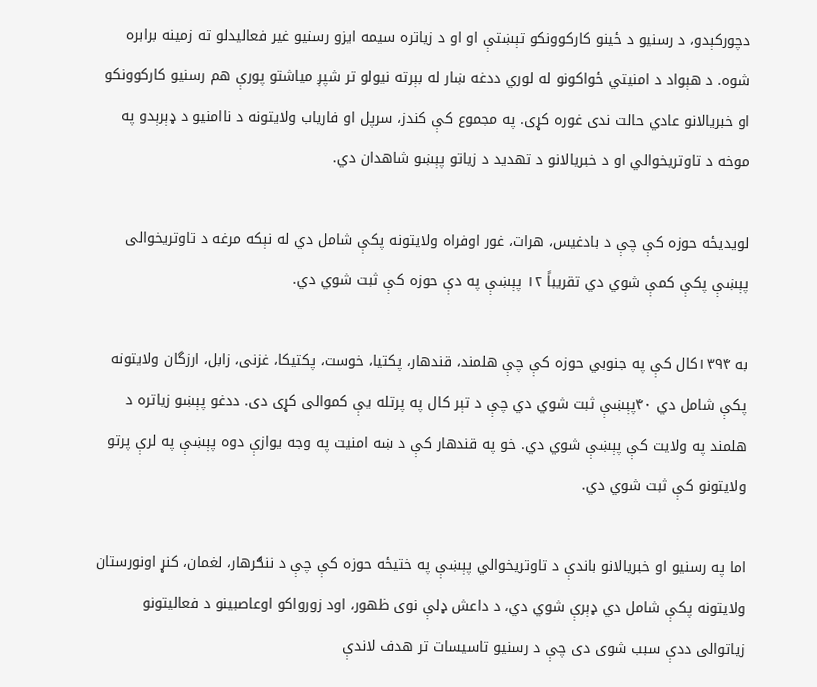دچورکېدو، د رسنيو د ځينو کارکوونکو تېښتې او او د زياتره سيمه ايزو رسنيو غير فعاليدلو ته زمينه برابره شوه. د هېواد د امنيتي ځواکونو له لوري ددغه ښار له بېرته نيولو تر شپږ مياشتو پورې هم رسنيو کارکوونکو او خبريالانو عادي حالت ندی غوره کړی. په مجموع کې کندز، سرپل او فارياب ولايتونه د ناامنيو د ډېرېدو په موخه د تاوتريخوالي او د خبريالانو د تهديد د زياتو پېښو شاهدان دي.

لويديځه حوزه کې چې د بادغيس، هرات، غور اوفراه ولايتونه پکې شامل دي له نېکه مرغه د تاوتريخوالی پېښې پکې کمې شوي دي تقريباً ۱۲ پېښې په دې حوزه کې ثبت شوي دي.

به ۱۳۹۴کال کې په جنوبي حوزه کې چې هلمند، قندهار، پکتیا، خوست، پکتیکا، غزنی، زابل، ارزگان ولايتونه پکې شامل دي ۴۰پېښې ثبت شوي دي چې د تېر کال په پرتله يې کموالی کړی دی. ددغو پېښو زیاتره د هلمند په ولايت کې پېښې شوي دي. خو په قندهار کې د ښه امنيت په وجه يوازې دوه پېښې په لرې پرتو ولايتونو کې ثبت شوي دي.

اما په رسنيو او خبريالانو باندې د تاوتريخوالي پېښې په ختيځه حوزه کې چې د ننګرهار، لغمان، کنړ اونورستان ولايتونه پکې شامل دي ډېرې شوي دي، د داعش ډلې نوی ظهور، اود زورواکو اوعاصبينو د فعاليتونو زياتوالی ددې سبب شوی دی چې د رسنيو تاسيسات تر هدف لاندې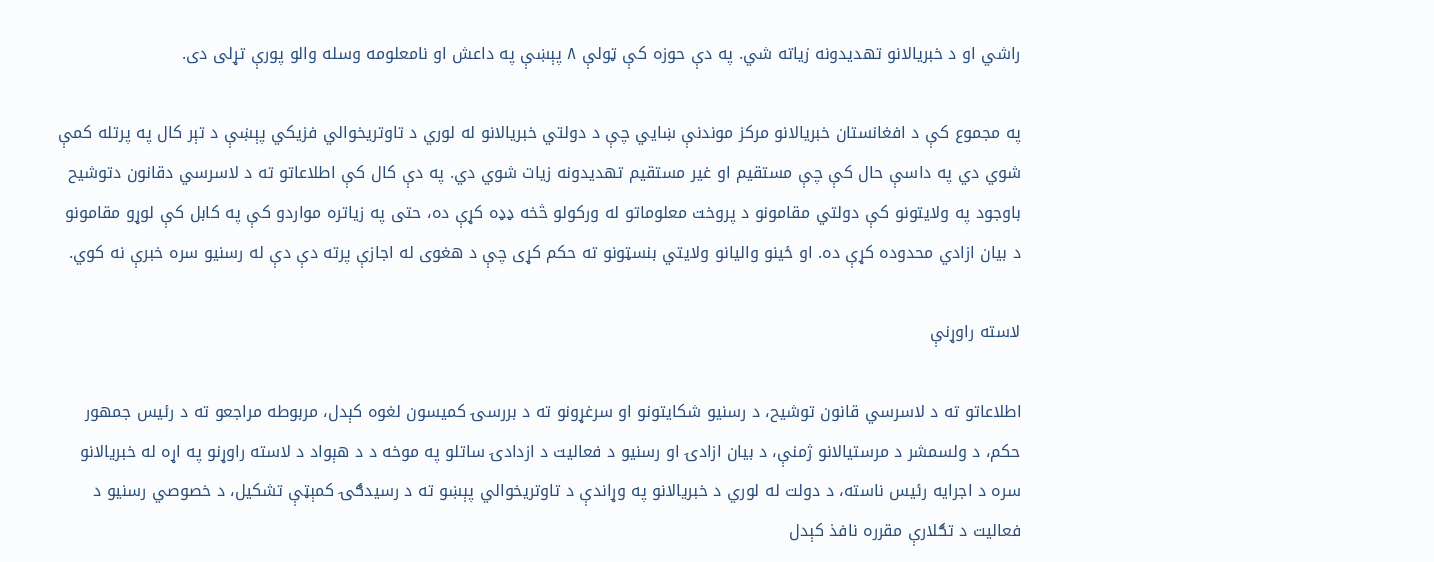راشي او د خبريالانو تهديدونه زياته شي. په دې حوزه کې ټولې ۸ پېښې په داعش او نامعلومه وسله والو پورې تړلی دی.

په مجموع کې د افغانستان خبريالانو مرکز موندنې ښايي چې د دولتي خبريالانو له لوري د تاوتريخوالي فزيکي پېښې د تېر کال په پرتله کمې شوي دي په داسې حال کې چې مستقيم او غير مستقيم تهديدونه زيات شوي دي. په دې کال کې اطلاعاتو ته د لاسرسي دقانون دتوشيح باوجود په ولايتونو کې دولتي مقامونو د پروخت معلوماتو له ورکولو څخه ډډه کړې ده، حتی په زياتره مواردو کې په کابل کې لوړو مقامونو د بيان ازادي محدوده کړې ده. او ځينو واليانو ولايتي بنسټونو ته حکم کړی چې د هغوی له اجازې پرته دې دې له رسنيو سره خبرې نه کوي.

لاسته راوړنې

اطلاعاتو ته د لاسرسي قانون توشيح، د رسنيو شکايتونو او سرغړونو ته د بررسۍ کميسون لغوه کېدل، مربوطه مراجعو ته د رئيس جمهور حکم، د ولسمشر د مرستيالانو ژمنې، د بيان ازادۍ او رسنيو د فعاليت د ازدادۍ ساتلو په موخه د د هېواد د لاسته راوړنو په اړه له خبريالانو سره د اجرايه رئیس ناسته، د دولت له لوري د خبريالانو په وړاندې د تاوتريخوالي پېښو ته د رسيدګۍ کمېټې تشکيل، د خصوصي رسنيو د فعاليت د تګلارې مقرره نافذ کېدل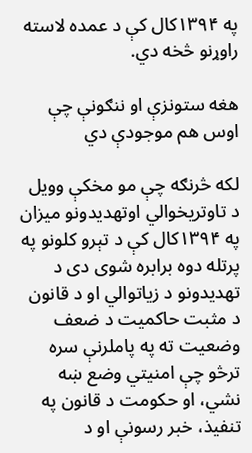په ۱۳۹۴کال کې د عمده لاسته راوړنو څخه دي.

هغه ستونزې او ننګونې چې اوس هم موجودې دي

لکه څرنګه چې مو مخکې وويل د تاوتريخوالي اوتهديدونو ميزان په ۱۳۹۴کال کې د تېرو کلونو په پرتله دوه برابره شوی دی د تهديدونو د زياتوالي او د قانون د مثبت حاکميت د ضعف وضعيت ته په پاملرنې سره ترڅو چې امنيتي وضع ښه نشي، او حکومت د قانون په تنفيذ، خبر رسونې او د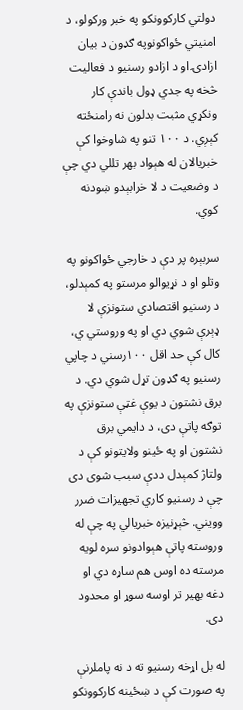دولتي کارکوونکو په خبر ورکولو، د امنيتي ځواکونوپه ګډون د بيان ازادۍ او د ازادو رسنيو د فعاليت څخه په جدي ډول باندې کار ونکړي مثبت بدلون نه رامنځته کېږي. د ۱۰۰ تنو په شاوخوا کې خبريالان له هېواد بهر تللي دي چې د وضعيت د لا خرابېدو ښودنه کوي.

سربېره پر دې د خارجي ځواکونو په وتلو او د نړيوالو مرستو په کمېدلو، د رسنيو اقتصادي ستونزې لا ډېرې شوي دي او په وروستي ي، کال کې حد اقل ۱۰۰رسني د چاپي رسنيو په ګډون تړل شوي دي. د برق نشتون د يوې غټې ستونزې په توګه پاتې دی، د دايمي برق نشتون او په ځينو ولايتونو کې د ولتاژ کمېدل ددې سبب شوی دی چې د رسنيو کاري تجهيزات ضرر وويني. څېړنيزه خبريالي په چې له وروسته پاتې هېوادونو سره لويه مرسته ده اوس هم ساړه دي او دغه بهير تر اوسه سوړ او محدود دی.

له بل اړخه رسنيو ته د نه پاملرنې په صورت کې د ښځينه کارکوونکو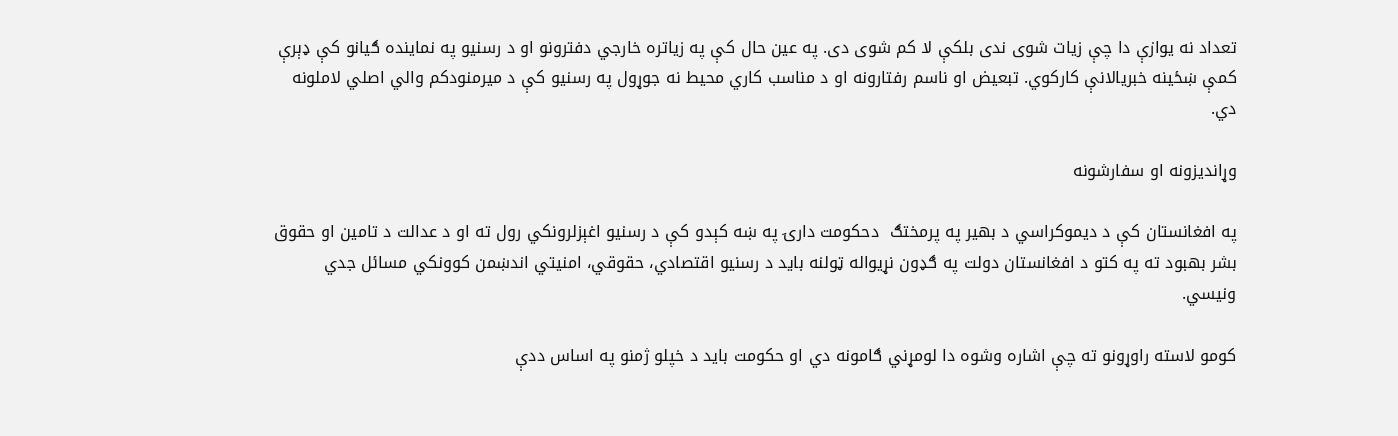تعداد نه يوازې دا چې زيات شوی ندی بلکې لا کم شوی دی. په عين حال کې په زياتره خارجي دفترونو او د رسنيو په نماينده ګيانو کې ډېرې کمې ښځينه خبريالانې کارکوي. تبعيض او ناسم رفتارونه او د مناسب کاري محيط نه جوړول په رسنيو کې د ميرمنودکم والي اصلي لاملونه دي.

وړانديزونه او سفارشونه

په افغانستان کې د ديموکراسي د بهير په پرمختګ  دحکومت دارۍ په ښه کېدو کې د رسنيو اغېزلرونکي رول ته او د عدالت د تامين او حقوق بشر بهبود ته په کتو د افغانستان دولت په ګډون نړيواله ټولنه بايد د رسنيو اقتصادي، حقوقي، امنيتي اندښمن کوونکي مسائل جدي ونيسي.

کومو لاسته راوړونو ته چې اشاره وشوه دا لومړني ګامونه دي او حکومت بايد د خپلو ژمنو په اساس ددې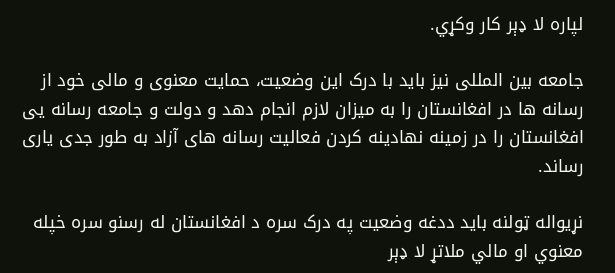لپاره لا ډېر کار وکړي.

جامعه بین المللی نیز باید با درک این وضعیت، حمایت معنوی و مالی خود از رسانه ها در افغانستان را به میزان لازم انجام دهد و دولت و جامعه رسانه یی افغانستان را در زمینه نهادینه کردن فعالیت رسانه های آزاد به طور جدی یاری رساند.

نړيواله ټولنه بايد ددغه وضعيت په درک سره د افغانستان له رسنو سره خپله معنوي او مالي ملاتړ لا ډېر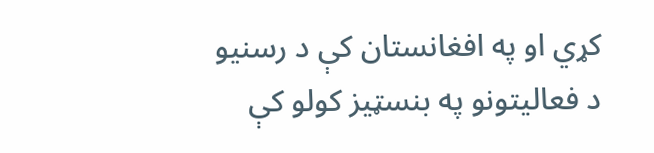کړي او په افغانستان کې د رسنيو د فعاليتونو په بنسټيز کولو کې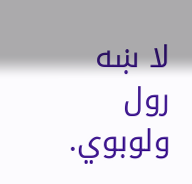لا ښه رول ولوبوي.